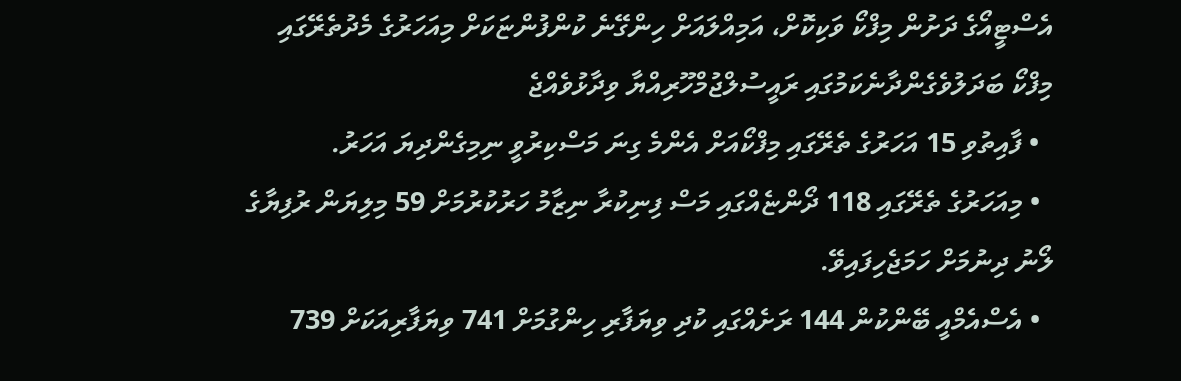އެސްޓީއޯގެ ދަށުން މިފްކޯ ވަކިކޮށް، އަމިއްލައަށް ހިންގޭނެ ކުންފުންޏަކަށް މިއަހަރުގެ މެދުތެރޭގައި މިފްކޯ ބަދަލުވެގެންދާނެކަމުގައި ރައީސުލްޖުމްހޫރިއްޔާ ވިދާޅުވެއްޖެ
  • ފާއިތުވި 15 އަހަރުގެ ތެރޭގައި މިފްކޯއަށް އެންމެ ގިނަ މަސްކިރުވީ ނިމިގެންދިޔަ އަހަރު.
  • މިއަހަރުގެ ތެރޭގައި 118 ދޯންޏެއްގައި މަސް ފިނިކުރާ ނިޒާމު ހަރުކުރުމަށް 59 މިލިޔަން ރުފިޔާގެ ލޯނު ދިނުމަށް ހަމަޖެހިފައިވޭ.
  • އެސްއެމްއީ ބޭންކުން 144 ރަށެއްގައި ކުދި ވިޔަފާރި ހިންގުމަށް 741 ވިޔަފާރިއަކަށް 739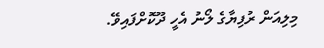މިލިއަން ރުފިޔާގެ ލޯނު އެހީ ދޫކޮށްފައިވޭ.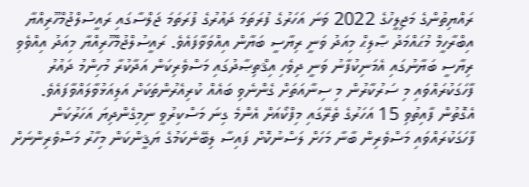ރައްޔިތުންގެ މަޖިލީހުގެ 2022 ވަނަ އަހަރުގެ ފުރަތަމަ ދައުރުގެ ފުރަތަމަ ޖަލްސާގައި ރައީސުލްޖުމްހޫރިއްޔާ އިބްރާހީމް މުޙައްމަދު ޞާލިޙް މިއަދު ވަނީ ރިޔާސީ ބަޔާން އިއްވަވާފައެވެ. ރައީސުލްޖުމްހޫރިއްޔާ މިއަދު އިއްވެވި ރިޔާސީ ބަޔާނުގައި އެމަނިކުފާނު ވަނީ ދިވެހި އިޤްތިޞާދުގައި މަސްވެރިކަން އަދާކުރާ މުހިންމު ދައުރު ފާހަގަކުރައްވައި މި ސަރުކާރުން މި ސިނާއަތަށް ގެންނެވި ބައެއް ކުރިއެރުންތަކަށް އަލިއަޅުވާލައްވާފައެވެ. އެގޮތުން ފާއިތުވި 15 އަހަރުގެ ތެރޭގައި މިފްކޯއަށް އެންމެ ގިނަ މަސްކިރުވީ ނިމިގެންދިޔަ އަހަރުކަން ފާހަގަކުރައްވައި މަސްވެރިން ބާނާ މަހަށް ލަސްނުކޮށް ފައިސާ ލިބޭނެކަމުގެ ޔަޤީންކަން މިހާރު މަސްވެރިންނަށް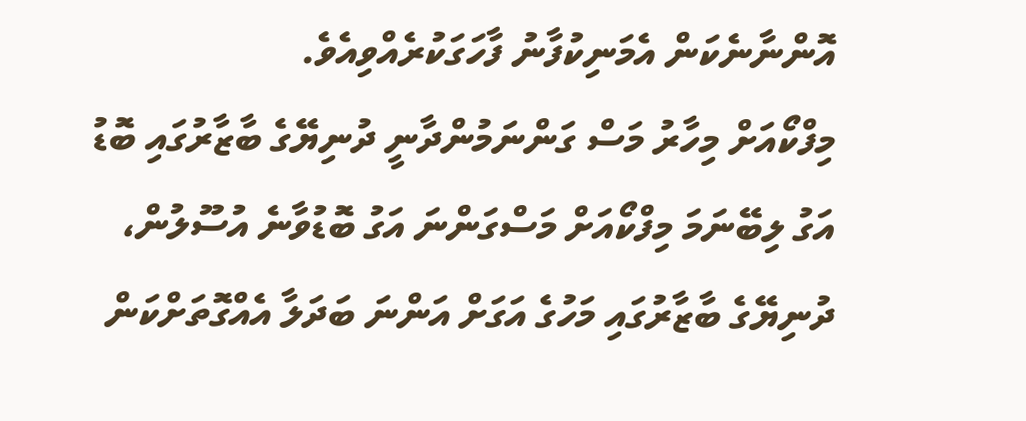އޮންނާނެކަން އެމަނިކުފާނު ފާހަގަކުރެއްވިއެވެ.
މިފްކޯއަށް މިހާރު މަސް ގަންނަމުންދާނީ ދުނިޔޭގެ ބާޒާރުގައި ބޮޑު އަގު ލިބޭނަމަ މިފްކޯއަށް މަސްގަންނަ އަގު ބޮޑުވާނެ އުސޫލުން، ދުނިޔޭގެ ބާޒާރުގައި މަހުގެ އަގަށް އަންނަ ބަދަލާ އެއްގޮތަށްކަން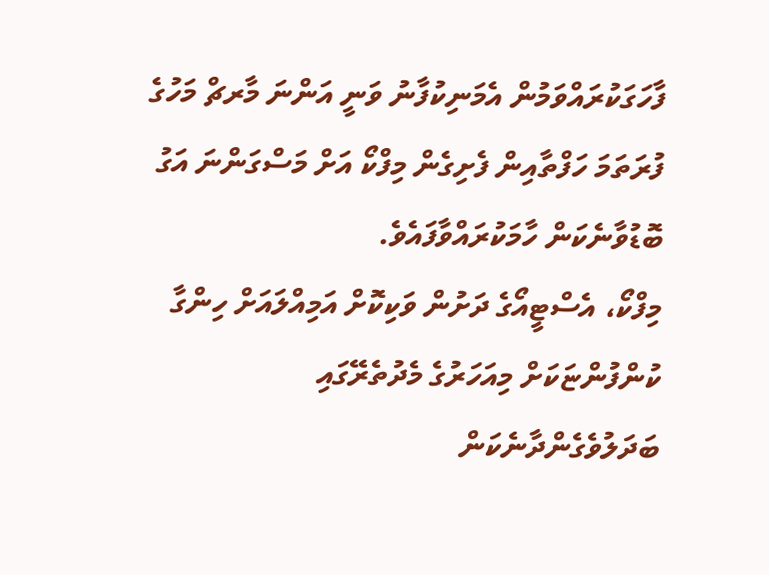ފާހަގަކުރައްވަމުން އެމަނިކުފާނު ވަނީ އަންނަ މާރޗް މަހުގެ ފުރަތަމަ ހަފްތާއިން ފެށިގެން މިފްކޯ އަށް މަސްގަންނަ އަގު ބޮޑުވާނެކަން ހާމަކުރައްވާފައެވެ.
މިފްކޯ، އެސްޓީއޯގެ ދަށުން ވަކިކޮށް އަމިއްލައަށް ހިންގާ ކުންފުންޏަކަށް މިއަހަރުގެ މެދުތެރޭގައި ބަދަލުވެގެންދާނެކަން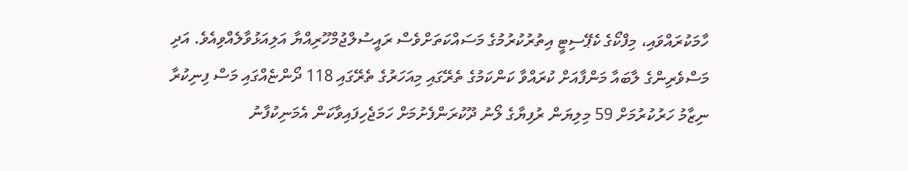ހާމަކުރައްވައި، މިފްކޯގެ ކެޕޭސިޓީ އިތުރުކުރުމުގެ މަސައްކަތަށްވެސް ރައީސުލްޖުމްހޫރިއްޔާ އަލިއަޅުވާލެއްވިއެވެ. އަދި މަސްވެރިންގެ ލާބައާ މަންފާއަށް ކުރައްވާ ކަންކަމުގެ ތެރޭގައި މިއަހަރުގެ ތެރޭގައި 118 ދޯންޏެއްގައި މަސް ފިނިކުރާ ނިޒާމު ހަރުކުރުމަށް 59 މިލިޔަން ރުފިޔާގެ ލޯނު ދޫކުރަންފެށުމަށް ހަމަޖެހިފައިވާކަން އެމަނިކުފާނު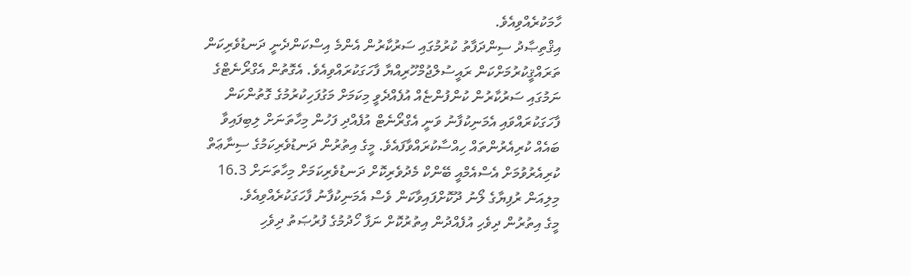ހާމަކުރެއްވިއެވެ.
އިޤްތިޞާދު ސިންދަފާތު ކުރުމުގައި ސަރުކާރުން އެންމެ އިސްކަންދެނީ ދަނޑުވެރިކަން ތަރައްޤީކުރުމަށްކަން ރައީސުލްޖުމްހޫރިއްޔާ ފާހަގަކުރައްވިއެވެ. އެގޮތުން އެގްރޯނެޓްގެ ނަމުގައި ސަރުކާރުން ކުންފުންޏެއް އުފެއްދެވީ މިކަމަށް މަގުފަހިކުރުމުގެ ގޮތުންކަން ފާހަގަކުރައްވައި އެމަނިކުފާނު ވަނީ އެގްރޯނެޓް އުފެއްދި ފަހުން މިހާތަނަށް ލިބިފައިވާ ބައެއް ކުރިއެރުންތައް ހިއްސާކުރައްވާފައެވެ. މީގެ އިތުރުން ދަނޑުވެރިކަމުގެ ސިނާޢަތް ކުރިއެރުވުމަށް އެސްއެމްއީ ބޭންކް މެދުވެރިކޮށް ދަނޑުވެރިކަމަށް މިހާތަނަށް 16.3 މިލިއަން ރުފިޔާގެ ލޯނު ދޫކޮށްފައިވާކަން ވެސް އެމަނިކުފާނު ފާހަގަކުރެއްވިއެވެ.
މީގެ އިތުރުން ދިވެހި އުފެއްދުން އިތުރުކޮށް ނަފާ ހޯދުމުގެ ފުރުޞަތު ދިވެހި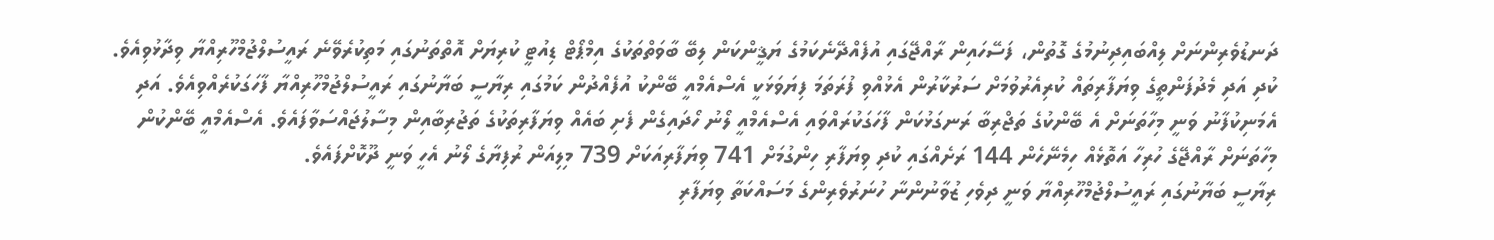ދަނޑުވެރިންނަށް ލިއްބައިދިނުމުގެ ގޮތުން، ފަސޭހައިން ރާއްޖޭގައި އުފެއްދޭނެކަމުގެ ޔަޤީންކަން ލިބޭ ބާވަތްތަކުގެ އިމްޕޯޓް ޑިއުޓީ ކުރިޔަށް އޮތްތަނުގައި މަތިކުރެވޭނެ ރައީސުލްޖުމްހޫރިއްޔާ ވިދާޅުވިއެވެ.
ކުދި އަދި މެދުފަންތީގެ ވިޔަފާރިތައް ކުރިއެރުވުމަށް ސަރުކާރުން އެޅުއްވި ފުރަތަމަ ފިޔަވަޅަކީ އެސްއެމްއީ ބޭންކު އުފެއްދުން ކަމުގައި ރިޔާސީ ބަޔާނުގައި ރައީސުލްޖުމްހޫރިއްޔާ ފާހަގަކުރެއްވިއެވެ. އަދި އެމަނިކުފާނު ވަނީ މިހާތަނަށް އެ ބޭންކުގެ ތަޖްރިބާ ރަނގަޅުކަން ފާހަގަކުރައްވައި އެސްއެމްއީ ލޯނު ހޯދައިގެން ފެށި ބައެއް ވިޔަފާރިތަކުގެ ތަޖުރިބާއިން މިސާލުޖައްސަވާފައެވެ. އެސްއެމްއީ ބޭންކުން މިހާތަނަށް ރާއްޖޭގެ ހުރިހާ އަތޮޅެއް ހިމެނޭހެން 144 ރަށެއްގައި ކުދި ވިޔަފާރި ހިންގުމަށް 741 ވިޔަފާރިއަކަށް 739 މިލިއަން ރުފިޔާގެ ލޯނު އެހީ ވަނީ ދޫކޮށްފައެވެ.
ރިޔާސީ ބަޔާނުގައި ރައީސުލްޖުމްހޫރިއްޔާ ވަނީ ދިވެހި ޒުވާނުންނާ ހުނަރުވެރިންގެ މަސައްކަތާ ވިޔަފާރި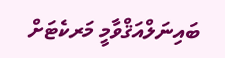ބައިނަލްއަޤްވާމީ މަރކެޓަށް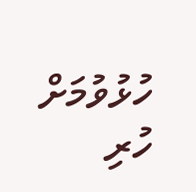ހުޅުވުމަށް ހުރި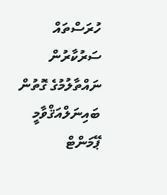ހުރަސްތައް ސަރުކާރުން ނައްތާލުމުގެ ގޮތުން ބައިނަލްއަޤްވާމީ ޕޭމަންޓް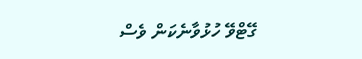ގޭޓްވޭ ހުޅުވާނެކަން ވެސް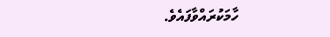ހާމަކުރައްވާފައެވެ.